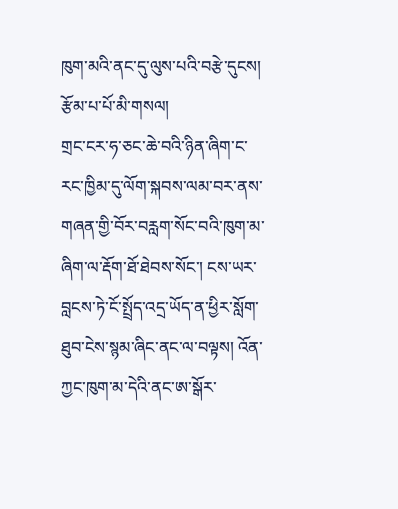ཁུག་མའི་ནང་དུ་ལུས་པའི་བརྩེ་དུངས།
རྩོམ་པ་པོ་མི་གསལ།
གྲང་ངར་ཧ་ཅང་ཆེ་བའི་ཉིན་ཞིག་ང་རང་ཁྱིམ་དུ་ལོག་སྐབས་ལམ་བར་ནས་གཞན་གྱི་བོར་བརླག་སོང་བའི་ཁུག་མ་ཞིག་ལ་རྡོག་ཐོ་ཐེབས་སོང་། ངས་ཡར་བླངས་ཏེ་ངོ་སྤྲོད་འདྲ་ཡོད་ན་ཕྱིར་སློག་ཐུབ་ངེས་སྙམ་ཞིང་ནང་ལ་བལྟས། འོན་ཀྱང་ཁུག་མ་དེའི་ནང་ཨ་སྒོར་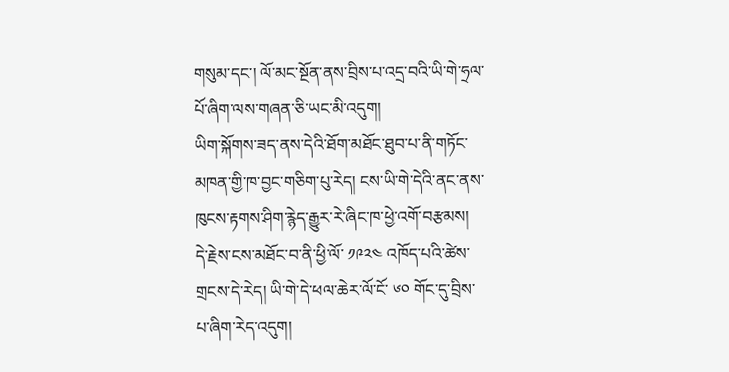གསུམ་དང་། ལོ་མང་སྔོན་ནས་བྲིས་པ་འདྲ་བའི་ཡི་གེ་ཧྲལ་པོ་ཞིག་ལས་གཞན་ཅི་ཡང་མི་འདུག།
ཡིག་སྐོགས་ཟད་ནས་དེའི་ཐོག་མཐོང་ཐུབ་པ་ནི་གཏོང་མཁན་གྱི་ཁ་བྱང་གཅིག་པུ་རེད། ངས་ཡི་གེ་དེའི་ནང་ནས་ཁུངས་རྟགས་ཤིག་རྙེད་རྒྱུར་རེ་ཞིང་ཁ་ཕྱེ་འགོ་བརྩམས། དེ་རྗེས་ངས་མཐོང་བ་ནི་ཕྱི་ལོ་ ༡༩༢༤ འཁོད་པའི་ཚེས་གྲངས་དེ་རེད། ཡི་གེ་དེ་ཕལ་ཆེར་ལོ་ངོ་ ༦༠ གོང་དུ་བྲིས་པ་ཞིག་རེད་འདུག།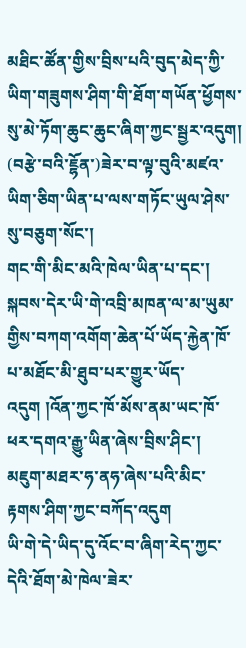མཐིང་ཚོན་གྱིས་བྲིས་པའི་བུད་མེད་ཀྱི་ཡིག་གཟུགས་ཤིག་གི་ཐོག་གཡོན་ཕྱོགས་སུ་མེ་ཏོག་ཆུང་ཆུང་ཞིག་ཀྱང་སྦྱར་འདུག། (བརྩེ་བའི་ཇྷོན་)ཟེར་བ་ལྟ་བུའི་མཛའ་ཡིག་ཅིག་ཡིན་པ་ལས་གཏོང་ཡུལ་ཤེས་སུ་བཅུག་སོང་།
གང་གི་མིང་མའི་ཁེལ་ཡིན་པ་དང་། སྐབས་དེར་ཡི་གེ་འབྲི་མཁན་ལ་མ་ཡུམ་གྱིས་བཀག་འགོག་ཆེན་པོ་ཡོད་རྐྱེན་ཁོ་པ་མཐོང་མི་ཐུབ་པར་གྱུར་ཡོད་འདུག །འོན་ཀྱང་ཁོ་མོས་ནམ་ཡང་ཁོ་ཕར་དགའ་རྒྱུ་ཡིན་ཞེས་བྲིས་ཤིང་། མཇུག་མཐར་ཧ་ནཧ་ཞེས་པའི་མིང་རྟགས་ཤིག་ཀྱང་བཀོད་འདུག
ཡི་གེ་དེ་ཡིད་དུ་འོང་བ་ཞིག་རེད་ཀྱང་དེའི་ཐོག་མེ་ཁེལ་ཟེར་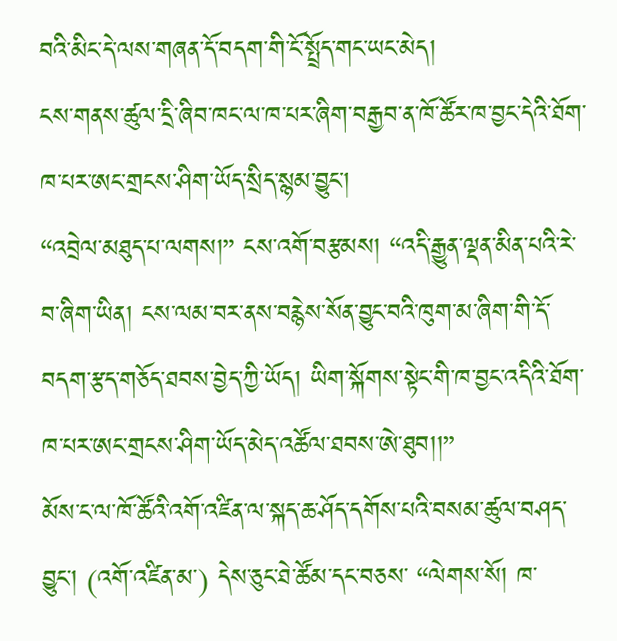བའི་མིང་དེ་ལས་གཞན་དོ་བདག་གི་ངོ་སྤྲོད་གང་ཡང་མེད།
ངས་གནས་ཚུལ་དྲི་ཞིབ་ཁང་ལ་ཁ་པར་ཞིག་བརྒྱབ་ན་ཁོ་ཚོར་ཁ་བྱང་དེའི་ཐོག་ཁ་པར་ཨང་གྲངས་ཤིག་ཡོད་སྲིད་སྙམ་བྱུང་།
“འབྲེལ་མཐུད་པ་ལགས།” ངས་འགོ་བརྩམས། “འདི་རྒྱུན་ལྡན་མིན་པའི་རེ་བ་ཞིག་ཡིན། ངས་ལམ་བར་ནས་བརྙེས་སོན་བྱུང་བའི་ཁུག་མ་ཞིག་གི་དོ་བདག་རྩད་གཅོད་ཐབས་བྱེད་ཀྱི་ཡོད། ཡིག་སྐོགས་སྟེང་གི་ཁ་བྱང་འདིའི་ཐོག་ཁ་པར་ཨང་གྲངས་ཤིག་ཡོད་མེད་འཚོལ་ཐབས་ཨེ་ཐུབ།།”
མོས་ང་ལ་ཁོ་ཚོའི་འགོ་འཛིན་ལ་སྐད་ཆ་ཤོད་དགོས་པའི་བསམ་ཚུལ་བཤད་བྱུང་། (འགོ་འཛིན་མ་) དེས་ཅུང་ཐེ་ཚོམ་དང་བཅས་ “ལེགས་སོ། ཁ་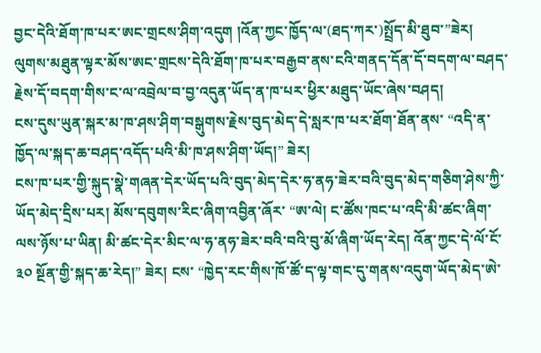བྱང་དེའི་ཐོག་ཁ་པར་ཨང་གྲངས་ཤིག་འདུག །འོན་ཀྱང་ཁྱོད་ལ་(ཐད་ཀར་)སྤྲོད་མི་ཐུབ་”ཟེར། ལུགས་མཐུན་ལྟར་མོས་ཨང་གྲངས་དེའི་ཐོག་ཁ་པར་བརྒྱབ་ནས་ངའི་གནད་དོན་དོ་བདག་ལ་བཤད་རྗེས་དོ་བདག་གིས་ང་ལ་འབྲེལ་བ་བྱ་འདུན་ཡོད་ན་ཁ་པར་ཕྱིར་མཐུད་ཡོང་ཞེས་བཤད།
ངས་དུས་ཡུན་སྐར་མ་ཁ་ཤས་ཤིག་བསྒུགས་རྗེས་བུད་མེད་དེ་སླར་ཁ་པར་ཐོག་ཐོན་ནས་ “འདི་ན་ཁྱོད་ལ་སྐད་ཆ་བཤད་འདོད་པའི་མི་ཁ་ཤས་ཤིག་ཡོད།” ཟེར།
ངས་ཁ་པར་གྱི་སྐུད་སྣེ་གཞན་དེར་ཡོད་པའི་བུད་མེད་དེར་ཧ་ནཧ་ཟེར་བའི་བུད་མེད་གཅིག་ཤེས་ཀྱི་ཡོད་མེད་དྲིས་པར། མོས་དབུགས་རིང་ཞིག་འབྱིན་ཞོར་ “ཨ་ལེ། ང་ཚོས་ཁང་པ་འདི་མི་ཚང་ཞིག་ལས་ཉོས་པ་ཡིན། མི་ཚང་དེར་མིང་ལ་ཧ་ནཧ་ཟེར་བའི་བའི་བུ་མོ་ཞིག་ཡོད་རེད། འོན་ཀྱང་དེ་ལོ་ངོ་ ༣༠ སྔོན་གྱི་སྐད་ཆ་རེད།” ཟེར། ངས་ “ཁྱེད་རང་གིས་ཁོ་ཚོ་ད་ལྟ་གང་དུ་གནས་འདུག་ཡོད་མེད་ཨེ་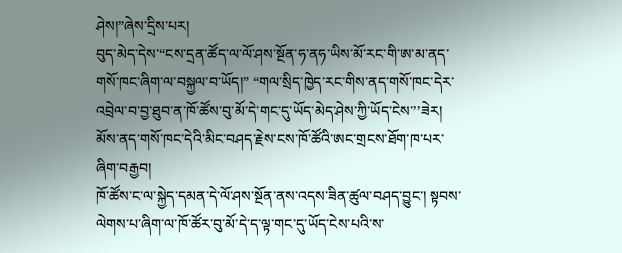ཤེས།”ཞེས་དྲིས་པར།
བུད་མེད་དེས་“ངས་དྲན་ཚོད་ལ་ལོ་ཤས་སྔོན་ཧ་ནཧ་ཡིས་མོ་རང་གི་ཨ་མ་ནད་གསོ་ཁང་ཞིག་ལ་བསྐྱལ་བ་ཡོད།” “གལ་སྲིད་ཁྱེད་རང་གིས་ནད་གསོ་ཁང་དེར་འབྲེལ་བ་བྱ་ཐུབ་ན་ཁོ་ཚོས་བུ་མོ་དེ་གང་དུ་ཡོད་མེད་ཤེས་ཀྱི་ཡོད་ངེས་’’ཟེར།
མོས་ནད་གསོ་ཁང་དེའི་མིང་བཤད་རྗེས་ངས་ཁོ་ཚོའི་ཨང་གྲངས་ཐོག་ཁ་པར་ཞིག་བརྒྱབ།
ཁོ་ཚོས་ང་ལ་སྐྱེད་དམན་དེ་ལོ་ཤས་སྔོན་ནས་འདས་ཟིན་ཚུལ་བཤད་བྱུང་། སྟབས་ལེགས་པ་ཞིག་ལ་ཁོ་ཚོར་བུ་མོ་དེ་ད་ལྟ་གང་དུ་ཡོད་ངེས་པའི་ས་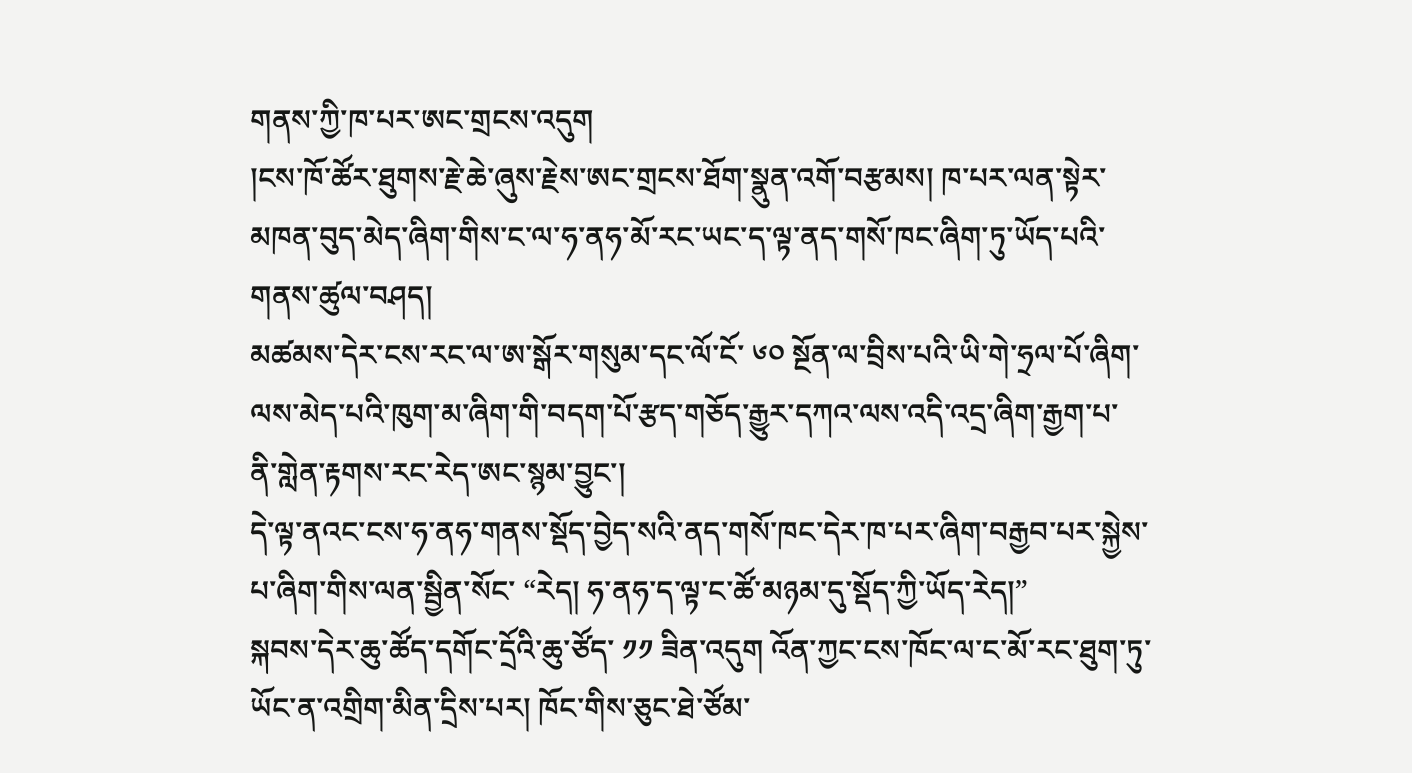གནས་ཀྱི་ཁ་པར་ཨང་གྲངས་འདུག
།ངས་ཁོ་ཚོར་ཐུགས་རྗེ་ཆེ་ཞུས་རྗེས་ཨང་གྲངས་ཐོག་སྣུན་འགོ་བརྩམས། ཁ་པར་ལན་སྟེར་མཁན་བུད་མེད་ཞིག་གིས་ང་ལ་ཧ་ནཧ་མོ་རང་ཡང་ད་ལྟ་ནད་གསོ་ཁང་ཞིག་ཏུ་ཡོད་པའི་གནས་ཚུལ་བཤད།
མཚམས་དེར་ངས་རང་ལ་ཨ་སྒོར་གསུམ་དང་ལོ་ངོ་ ༦༠ སྔོན་ལ་བྲིས་པའི་ཡི་གེ་ཧྲལ་པོ་ཞིག་ལས་མེད་པའི་ཁུག་མ་ཞིག་གི་བདག་པོ་རྩད་གཅོད་རྒྱུར་དཀའ་ལས་འདི་འདྲ་ཞིག་རྒྱག་པ་ནི་གླེན་རྟགས་རང་རེད་ཨང་སྙམ་བྱུང་།
དེ་ལྟ་ནའང་ངས་ཧ་ནཧ་གནས་སྡོད་བྱེད་སའི་ནད་གསོ་ཁང་དེར་ཁ་པར་ཞིག་བརྒྱབ་པར་སྐྱེས་པ་ཞིག་གིས་ལན་སྦྱིན་སོང་ “རེད། ཧ་ནཧ་ད་ལྟ་ང་ཚོ་མཉམ་དུ་སྡོད་ཀྱི་ཡོད་རེད།”
སྐབས་དེར་ཆུ་ཚོད་དགོང་དྲོའི་ཆུ་ཙོད་ ༡༡ ཟིན་འདུག འོན་ཀྱང་ངས་ཁོང་ལ་ང་མོ་རང་ཐུག་ཏུ་ཡོང་ན་འགྲིག་མིན་དྲིས་པར། ཁོང་གིས་ཅུང་ཐེ་ཙོམ་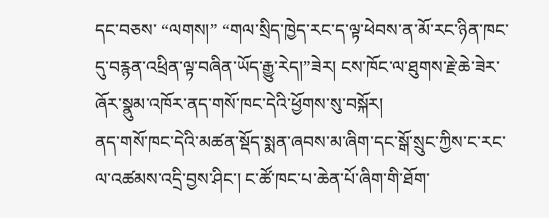དང་བཅས་ “ལགས།” “གལ་སྲིད་ཁྱེད་རང་ད་ལྟ་ཕེབས་ན་མོ་རང་ཉིན་ཁང་དུ་བརྙན་འཕྲིན་ལྟ་བཞིན་ཡོད་རྒྱུ་རེད།”ཟེར། ངས་ཁོང་ལ་ཐུགས་རྗེ་ཆེ་ཟེར་ཞོར་སྣུམ་འཁོར་ནད་གསོ་ཁང་དེའི་ཕྱོགས་སུ་བསྐོར།
ནད་གསོ་ཁང་དེའི་མཚན་སྡོད་སྨན་ཞབས་མ་ཞིག་དང་སྒོ་སྲུང་ཀྱིས་ང་རང་ལ་འཚམས་འདྲི་བྱས་ཤིང་། ང་ཚོ་ཁང་པ་ཆེན་པོ་ཞིག་གི་ཐོག་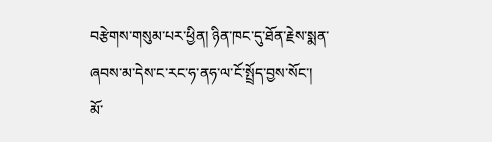བརྩེགས་གསུམ་པར་ཕྱིན། ཉིན་ཁང་དུ་ཐོན་རྗེས་སྨན་ཞབས་མ་དེས་ང་རང་ཧ་ནཧ་ལ་ངོ་སྤྲོད་བྱས་སོང་།
མོ་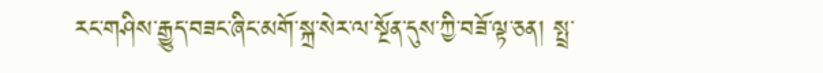རང་གཤིས་རྒྱུད་བཟང་ཞིང་མགོ་སྐྲ་སེར་ལ་སྔོན་དུས་ཀྱི་བཟོ་ལྟ་ཅན། སྤྲ་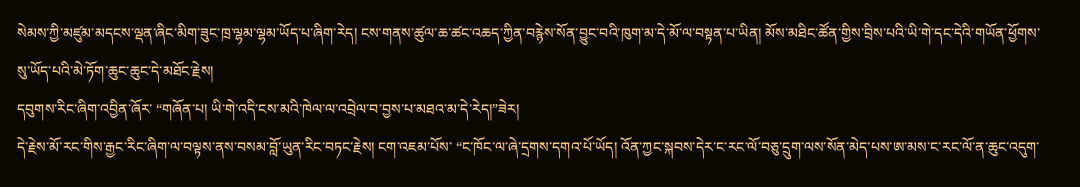སེམས་ཀྱི་མཛུམ་མདངས་ལྡན་ཞིང་མིག་ཟུང་ཁྲ་ལྷམ་ལྷམ་ཡོད་པ་ཞིག་རེད། ངས་གནས་ཚུལ་ཆ་ཚང་འཆད་ཀྱིན་བརྙེས་སོན་བྱུང་བའི་ཁུག་མ་དེ་མོ་ལ་བསྟན་པ་ཡིན། མོས་མཐིང་ཚོན་གྱིས་བྲིས་པའི་ཡི་གེ་དང་དེའི་གཡོན་ཕྱོགས་སུ་ཡོད་པའི་མེ་ཏོག་ཆུང་ཆུང་དེ་མཐོང་རྗེས།
དབུགས་རིང་ཞིག་འབྱིན་ཞོར་ “གཞོན་པ། ཡི་གེ་འདི་ངས་མའི་ཁེལ་ལ་འབྲེལ་བ་བྱས་པ་མཐའ་མ་དེ་རེད།”ཟེར།
དེ་རྗེས་མོ་རང་གིས་རྒྱང་རིང་ཞིག་ལ་བལྟས་ནས་བསམ་བློ་ཡུན་རིང་བཏང་རྗེས། ངག་འཇམ་པོས་ “ང་ཁོང་ལ་ཞེ་དྲགས་དགའ་པོ་ཡོད། འོན་ཀྱང་སྐབས་དེར་ང་རང་ལོ་བཅུ་དྲུག་ལས་སོན་མེད་པས་ཨ་མས་ང་རང་ལོ་ན་ཆུང་འདུག་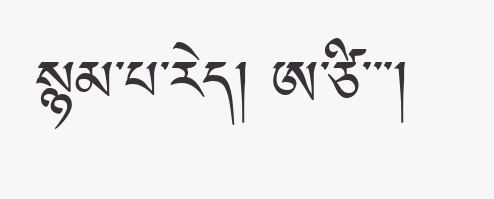སྙམ་པ་རེད། ཨ་ཙི་་་།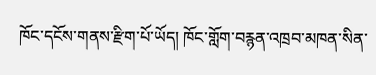ཁོང་དངོས་གནས་རྫིག་པོ་ཡོད། ཁོང་གློག་བརྙན་འཁྲབ་མཁན་སིན་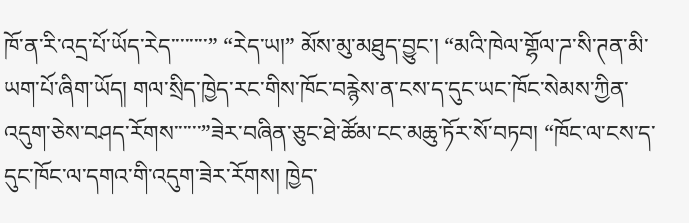ཁོ་ན་རི་འདྲ་པོ་ཡོད་རེད་་་་་་་་” “རེད་ཡ།” མོས་མུ་མཐུད་བྱུང་། “མའི་ཁེལ་གྷོལ་ཌ་སི་ཊན་མི་ཡག་པོ་ཞིག་ཡོད། གལ་སྲིད་ཁྱེད་རང་གིས་ཁོང་བརྙེས་ན་ངས་ད་དུང་ཡང་ཁོང་སེམས་ཀྱིན་འདུག་ཅེས་བཤད་རོགས་་་་་་”ཟེར་བཞིན་ཅུང་ཐེ་ཚོམ་ངང་མཆུ་ཏོར་སོ་བཏབ། “ཁོང་ལ་ངས་ད་དུང་ཁོང་ལ་དགའ་གི་འདུག་ཟེར་རོགས། ཁྱེད་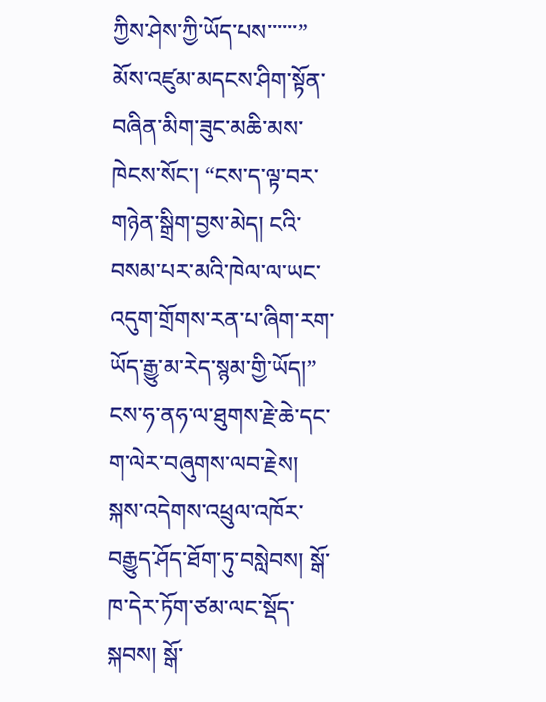ཀྱིས་ཤེས་ཀྱི་ཡོད་པས་་་་་་” མོས་འཛུམ་མདངས་ཤིག་སྟོན་བཞིན་མིག་ཟུང་མཆི་མས་ཁེངས་སོང་། “ངས་ད་ལྟ་བར་གཉེན་སྒྲིག་བྱས་མེད། ངའི་བསམ་པར་མའི་ཁེལ་ལ་ཡང་འདུག་གྲོགས་རན་པ་ཞིག་རག་ཡོད་རྒྱུ་མ་རེད་སྙམ་གྱི་ཡོད།”
ངས་ཧ་ནཧ་ལ་ཐུགས་རྗེ་ཆེ་དང་ག་ལེར་བཞུགས་ལབ་རྗེས། སྐས་འདེགས་འཕྲུལ་འཁོར་བརྒྱུད་ཤོད་ཐོག་ཏུ་བསླེབས། སྒོ་ཁ་དེར་ཏོག་ཙམ་ལང་སྡོད་སྐབས། སྒོ་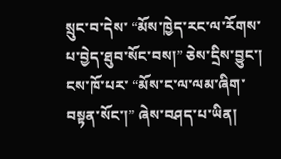སྲུང་བ་དེས་ “མོས་ཁྱེད་རང་ལ་རོགས་པ་བྱེད་ཐུབ་སོང་བས།” ཅེས་དྲིས་བྱུང་། ངས་ཁོ་པར་ “མོས་ང་ལ་ལམ་ཞིག་བསྟན་སོང་།” ཞེས་བཤད་པ་ཡིན།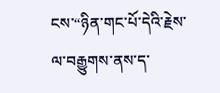ངས་“ཉིན་གང་པོ་དེའི་རྗེས་ལ་བརྒྱུགས་ནས་ད་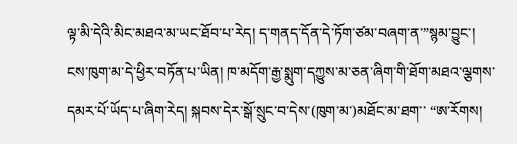ལྟ་མི་དེའི་མིང་མཐའ་མ་ཡང་ཐོབ་པ་རེད། ད་གནད་དོན་དེ་ཏོག་ཙམ་བཞག་ན་”སྙམ་བྱུང་།
ངས་ཁུག་མ་དེ་ཕྱིར་བཏོན་པ་ཡིན། ཁ་མདོག་རྒྱ་སྨུག་དཀྱུས་མ་ཅན་ཞིག་གི་ཐོག་མཐའ་ལྕགས་དམར་པོ་ཡོད་པ་ཞིག་རེད། སྐབས་དེར་སྒོ་སྲུང་བ་དེས་(ཁུག་མ་)མཐོང་མ་ཐག་་ “ཨ་རོགས།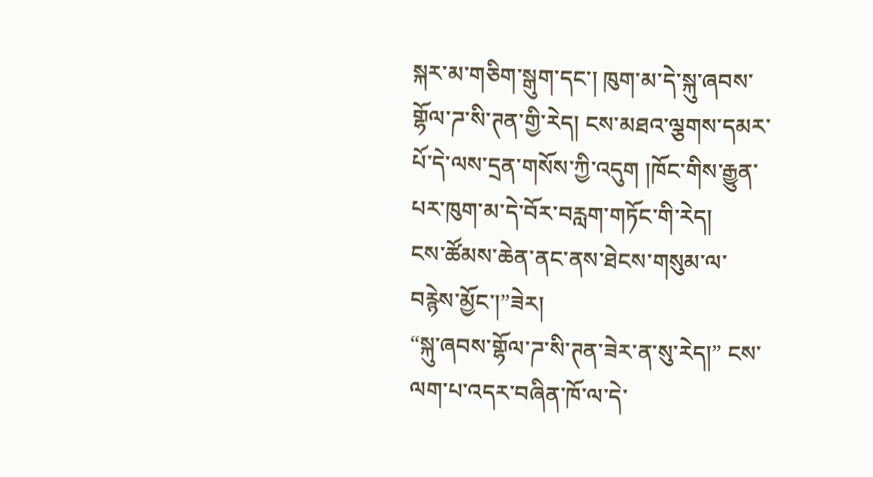སྐར་མ་གཅིག་སྒུག་དང་། ཁུག་མ་དེ་སྐུ་ཞབས་གྷོལ་ཌ་སི་ཊན་གྱི་རེད། ངས་མཐའ་ལྕགས་དམར་པོ་དེ་ལས་དྲན་གསོས་ཀྱི་འདུག །ཁོང་གིས་རྒྱུན་པར་ཁུག་མ་དེ་བོར་བརླག་གཏོང་གི་རེད།
ངས་ཚོམས་ཆེན་ནང་ནས་ཐེངས་གསུམ་ལ་བརྙེས་མྱོང་།”ཟེར།
“སྐུ་ཞབས་གྷོལ་ཌ་སི་ཊན་ཟེར་ན་སུ་རེད།” ངས་ལག་པ་འདར་བཞིན་ཁོ་ལ་དེ་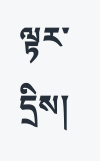ལྟར་དྲིས།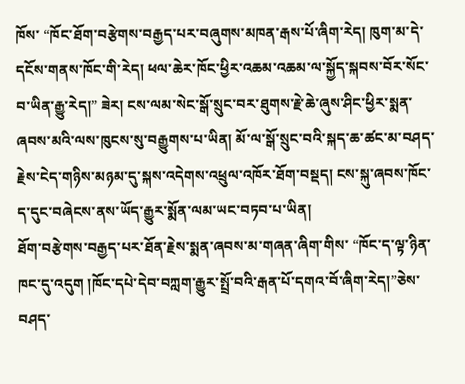ཁོས་ “ཁོང་ཐོག་བརྩེགས་བརྒྱད་པར་བཞུགས་མཁན་རྒས་པོ་ཞིག་རེད། ཁུག་མ་དེ་དངོས་གནས་ཁོང་གི་རེད། ཕལ་ཆེར་ཁོང་ཕྱིར་འཆམ་འཆམ་ལ་སྐྱོད་སྐབས་བོར་སོང་བ་ཡིན་རྒྱུ་རེད།” ཟེར། ངས་ལམ་སེང་སྒོ་སྲུང་བར་ཐུགས་རྗེ་ཆེ་ཞུས་ཤིང་ཕྱིར་སྨན་ཞབས་མའི་ལས་ཁུངས་སུ་བརྒྱུགས་པ་ཡིན། མོ་ལ་སྒོ་སྲུང་བའི་སྐད་ཆ་ཚང་མ་བཤད་རྗེས་ངེད་གཉིས་མཉམ་དུ་སྐས་འདེགས་འཕྲུལ་འཁོར་ཐོག་བསྡད། ངས་སྐུ་ཞབས་ཁོང་ད་དུང་བཞེངས་ནས་ཡོད་རྒྱུར་སྨོན་ལམ་ཡང་བཏབ་པ་ཡིན།
ཐོག་བརྩེགས་བརྒྱད་པར་ཐོན་རྗེས་སྨན་ཞབས་མ་གཞན་ཞིག་གིས་ “ཁོང་ད་ལྟ་ཉིན་ཁང་དུ་འདུག །ཁོང་དཔེ་དེབ་བཀླག་རྒྱུར་སྤྲོ་བའི་རྒན་པོ་དགའ་བོ་ཞིག་རེད།”ཅེས་བཤད་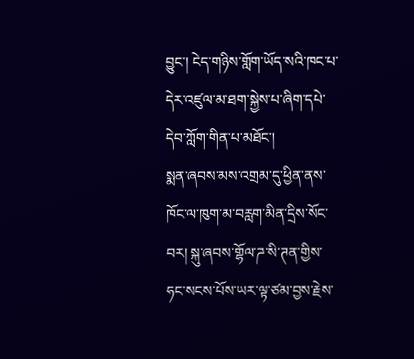བྱུང་། ངེད་གཉིས་གློག་ཡོད་སའི་ཁང་པ་དེར་འཛུལ་མ་ཐག་སྐྱེས་པ་ཞིག་དཔེ་དེབ་ཀློག་གིན་པ་མཐོང་།
སྨན་ཞབས་མས་འགྲམ་དུ་ཕྱིན་ནས་ཁོང་ལ་ཁུག་མ་བརླག་མིན་དྲིས་སོང་བར། སྐུ་ཞབས་གྷོལ་ཌ་སི་ཊན་གྱིས་ཧང་སངས་པོས་ཡར་ལྟ་ཙམ་བྱས་རྗེས་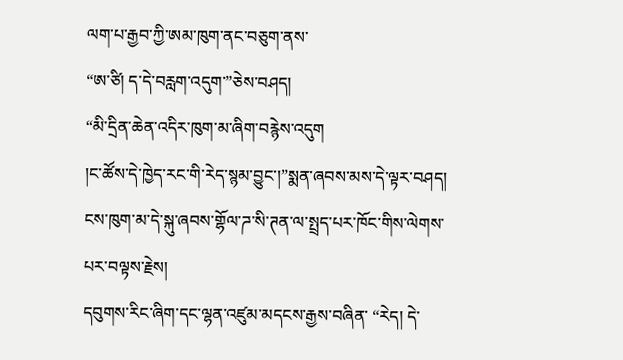ལག་པ་རྒྱབ་ཀྱི་ཨམ་ཁུག་ནང་བཅུག་ནས་
“ཨ་ཙི། ད་དེ་བརླག་འདུག་”ཅེས་བཤད།
“མི་དྲིན་ཆེན་འདིར་ཁུག་མ་ཞིག་བརྙེས་འདུག
།ང་ཚོས་དེ་ཁྱེད་རང་གི་རེད་སྙམ་བྱུང་།”སྨན་ཞབས་མས་དེ་ལྟར་བཤད།
ངས་ཁུག་མ་དེ་སྐུ་ཞབས་གྷོལ་ཌ་སི་ཊན་ལ་སྤྲད་པར་ཁོང་གིས་ལེགས་པར་བལྟས་རྗེས།
དབུགས་རིང་ཞིག་དང་ལྷན་འཛུམ་མདངས་རྒྱས་བཞིན་ “རེད། དེ་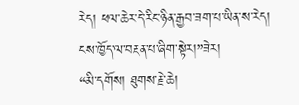རེད། ཕལ་ཆེར་དེ་རིང་ཉིན་རྒྱབ་ཟག་པ་ཡིན་ས་རེད།
ངས་ཁྱོད་ལ་བརྔན་པ་ཞིག་སྟེར།”ཟེར།
“མི་དགོས། ཐུགས་རྗེ་ཆེ།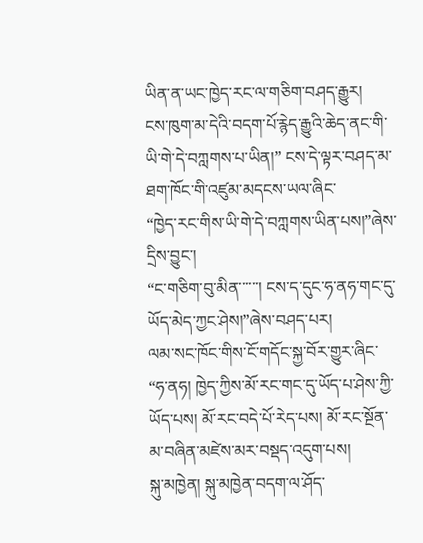ཡིན་ན་ཡང་ཁྱེད་རང་ལ་གཅིག་བཤད་རྒྱུར།
ངས་ཁུག་མ་དེའི་བདག་པོ་རྙེད་རྒྱུའི་ཆེད་ནང་གི་ཡི་གེ་དེ་བཀླགས་པ་ཡིན།” ངས་དེ་ལྟར་བཤད་མ་ཐག་ཁོང་གི་འཛུམ་མདངས་ཡལ་ཞིང་
“ཁྱེད་རང་གིས་ཡི་གེ་དེ་བཀླགས་ཡིན་པས།”ཞེས་དྲིས་བྱུང་།
“ང་གཅིག་བུ་མིན་་་་་་། ངས་ད་དུང་ཧ་ནཧ་གང་དུ་ཡོད་མེད་ཀྱང་ཤེས།”ཞེས་བཤད་པར།
ལམ་སང་ཁོང་གིས་ངོ་གདོང་སྐྱ་བོར་གྱུར་ཞིང་
“ཧ་ནཧ། ཁྱེད་ཀྱིས་མོ་རང་གང་དུ་ཡོད་པ་ཤེས་ཀྱི་ཡོད་པས། མོ་རང་བདེ་པོ་རེད་པས། མོ་རང་སྔོན་མ་བཞིན་མཛེས་མར་བསྡད་འདུག་པས།
སྐུ་མཁྱེན། སྐུ་མཁྱེན་བདག་ལ་ཤོད་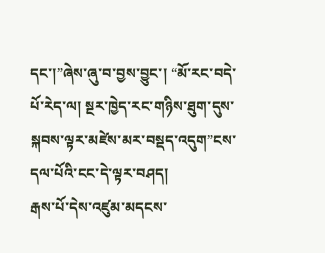དང་།”ཞེས་ཞུ་བ་བྱས་བྱུང་། “མོ་རང་བདེ་པོ་རེད་ལ། སྔར་ཁྱེད་རང་གཉིས་ཐུག་དུས་སྐབས་ལྟར་མཛེས་མར་བསྡད་འདུག”ངས་དལ་པོའི་ངང་དེ་ལྟར་བཤད།
རྒས་པོ་དེས་འཛུམ་མདངས་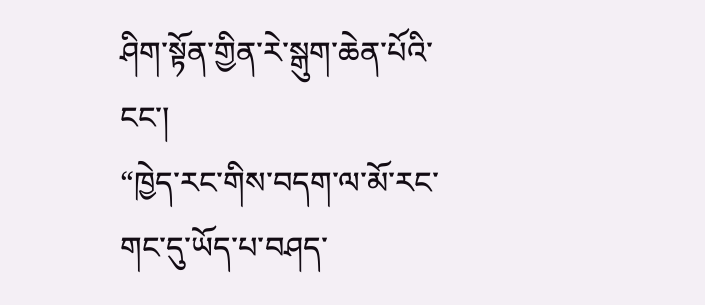ཤིག་སྟོན་གྱིན་རེ་སྒུག་ཆེན་པོའི་ངང་།
“ཁྱེད་རང་གིས་བདག་ལ་མོ་རང་གང་དུ་ཡོད་པ་བཤད་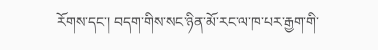རོགས་དང་། བདག་གིས་སང་ཉིན་མོ་རང་ལ་ཁ་པར་རྒྱག་གི་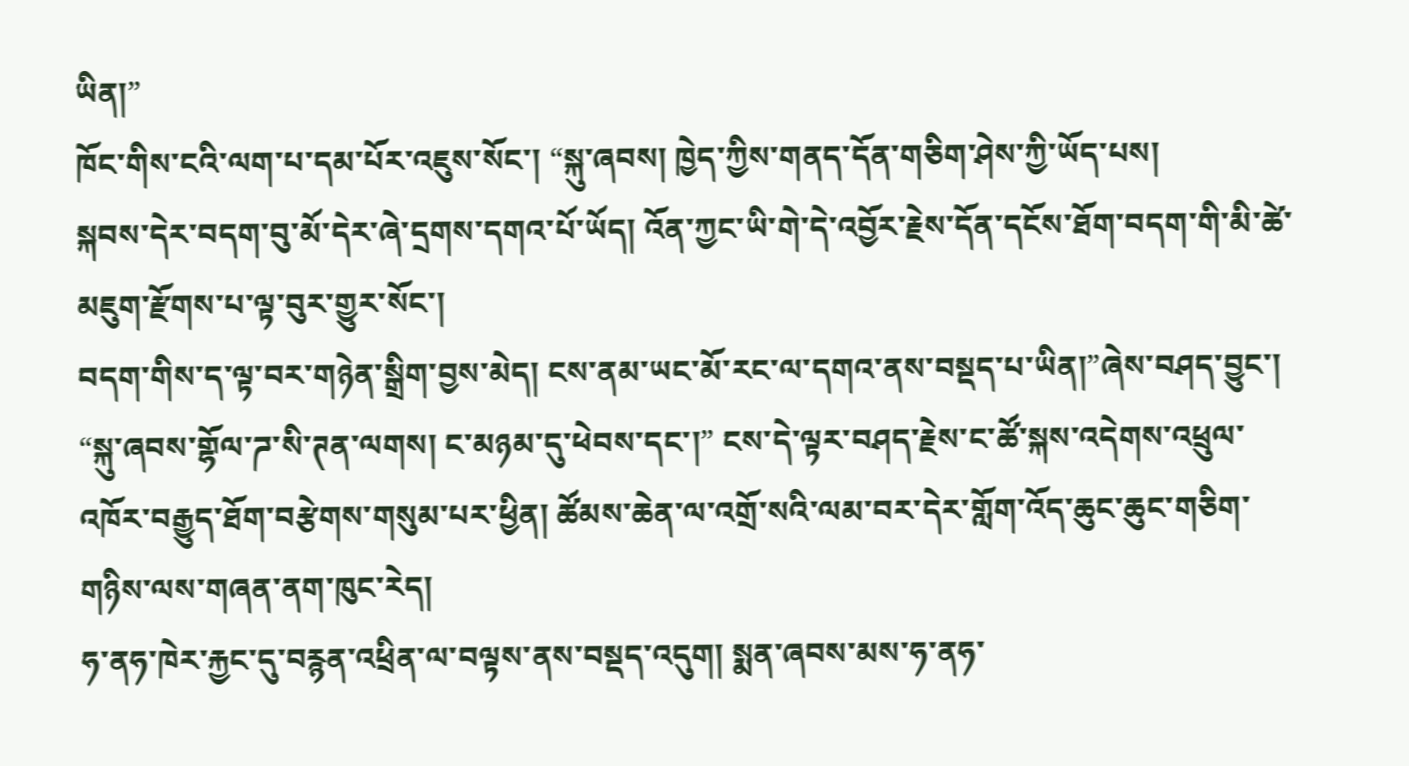ཡིན།”
ཁོང་གིས་ངའི་ལག་པ་དམ་པོར་འཇུས་སོང་། “སྐུ་ཞབས། ཁྱེད་ཀྱིས་གནད་དོན་གཅིག་ཤེས་ཀྱི་ཡོད་པས།
སྐབས་དེར་བདག་བུ་མོ་དེར་ཞེ་དྲགས་དགའ་པོ་ཡོད། འོན་ཀྱང་ཡི་གེ་དེ་འབྱོར་རྗེས་དོན་དངོས་ཐོག་བདག་གི་མི་ཚེ་མཇུག་རྫོགས་པ་ལྟ་བུར་གྱུར་སོང་།
བདག་གིས་ད་ལྟ་བར་གཉེན་སྒྲིག་བྱས་མེད། ངས་ནམ་ཡང་མོ་རང་ལ་དགའ་ནས་བསྡད་པ་ཡིན།”ཞེས་བཤད་བྱུང་།
“སྐུ་ཞབས་གྷོལ་ཌ་སི་ཊན་ལགས། ང་མཉམ་དུ་ཕེབས་དང་།” ངས་དེ་ལྟར་བཤད་རྗེས་ང་ཚོ་སྐས་འདེགས་འཕྲུལ་འཁོར་བརྒྱུད་ཐོག་བརྩེགས་གསུམ་པར་ཕྱིན། ཚོམས་ཆེན་ལ་འགྲོ་སའི་ལམ་བར་དེར་གློག་འོད་ཆུང་ཆུང་གཅིག་གཉིས་ལས་གཞན་ནག་ཁུང་རེད།
ཧ་ནཧ་ཁེར་རྐྱང་དུ་བརྙན་འཕྲིན་ལ་བལྟས་ནས་བསྡད་འདུག། སྨན་ཞབས་མས་ཧ་ནཧ་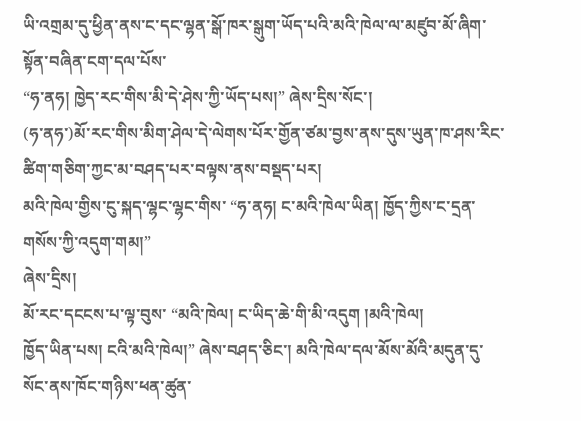ཡི་འགྲམ་དུ་ཕྱིན་ནས་ང་དང་ལྷན་སྒོ་ཁར་སྒུག་ཡོད་པའི་མའི་ཁེལ་ལ་མཛུབ་མོ་ཞིག་སྟོན་བཞིན་ངག་དལ་པོས་
“ཧ་ནཧ། ཁྱེད་རང་གིས་མི་དེ་ཤེས་ཀྱི་ཡོད་པས།” ཞེས་དྲིས་སོང་།
(ཧ་ནཧ་)མོ་རང་གིས་མིག་ཤེལ་དེ་ལེགས་པོར་གྱོན་ཙམ་བྱས་ནས་དུས་ཡུན་ཁ་ཤས་རིང་ཚིག་གཅིག་ཀྱང་མ་བཤད་པར་བལྟས་ནས་བསྡད་པར།
མའི་ཁེལ་གྱིས་ངུ་སྐད་ལྷང་ལྷང་གིས་ “ཧ་ནཧ། ང་མའི་ཁེལ་ཡིན། ཁྱོད་ཀྱིས་ང་དྲན་གསོས་ཀྱི་འདུག་གམ།”
ཞེས་དྲིས།
མོ་རང་དངངས་པ་ལྟ་བུས་ “མའི་ཁེལ། ང་ཡིད་ཆེ་གི་མི་འདུག །མའི་ཁེལ།
ཁྱོད་ཡིན་པས། ངའི་མའི་ཁེལ།” ཞེས་བཤད་ཅིང་། མའི་ཁེལ་དལ་མོས་མོའི་མདུན་དུ་སོང་ནས་ཁོང་གཉིས་ཕན་ཚུན་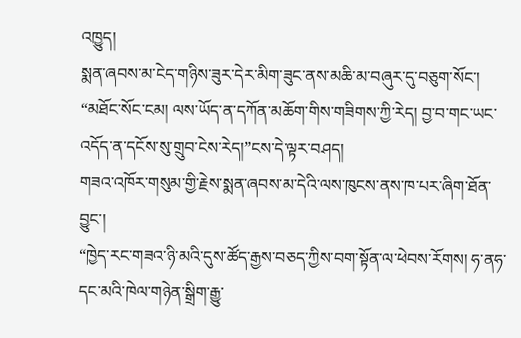འཁྱུད།
སྨན་ཞབས་མ་ངེད་གཉིས་ཟུར་དེར་མིག་ཟུང་ནས་མཆི་མ་བཞུར་དུ་བཅུག་སོང་།
“མཐོང་སོང་ངམ། ལས་ཡོད་ན་དཀོན་མཆོག་གིས་གཟིགས་ཀྱི་རེད། བྱ་བ་གང་ཡང་འདོད་ན་དངོས་སུ་གྲུབ་ངེས་རེད།”ངས་དེ་ལྟར་བཤད།
གཟའ་འཁོར་གསུམ་གྱི་རྗེས་སྨན་ཞབས་མ་དེའི་ལས་ཁུངས་ནས་ཁ་པར་ཞིག་ཐོན་བྱུང་།
“ཁྱེད་རང་གཟའ་ཉི་མའི་དུས་ཚོད་རྒྱས་བཅད་ཀྱིས་བག་སྟོན་ལ་ཕེབས་རོགས། ཧ་ནཧ་དང་མའི་ཁེལ་གཉེན་སྒྲིག་རྒྱུ་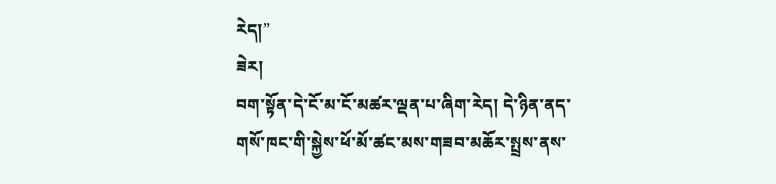རེད།”
ཟེར།
བག་སྟོན་དེ་ངོ་མ་ངོ་མཚར་ལྡན་པ་ཞིག་རེད། དེ་ཉིན་ནད་གསོ་ཁང་གི་སྐྱེས་ཕོ་མོ་ཚང་མས་གཟབ་མཆོར་སྤྲས་ནས་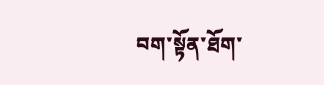བག་སྟོན་ཐོག་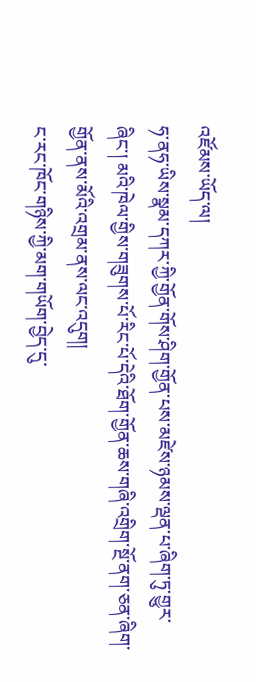འཛོམས་ཡོད་ལ།
ཧ་ནཧ་ཡིས་སྣམ་དཀར་ཀྱི་གྱོན་གོས་ཤིག་གྱོན་པས་མཛེས་ཉམས་ལྡན་པ་ཞིག་ཏུ་གྱུར་ཞིང་། མའི་ཁེལ་གྱིས་གཟུགས་པོ་རིང་པོ་དེའི་ཐོག་གྱོན་ཆས་གཞི་འགྲིག་སྔོ་ནག་ཅན་ཞིག་གྱོན་ནས་མོའི་འགྲམ་ནས་ལང་འདུག།
ང་རང་ཁོང་གཉིས་ཀྱི་མག་གཡོག་བྱེད་དུ་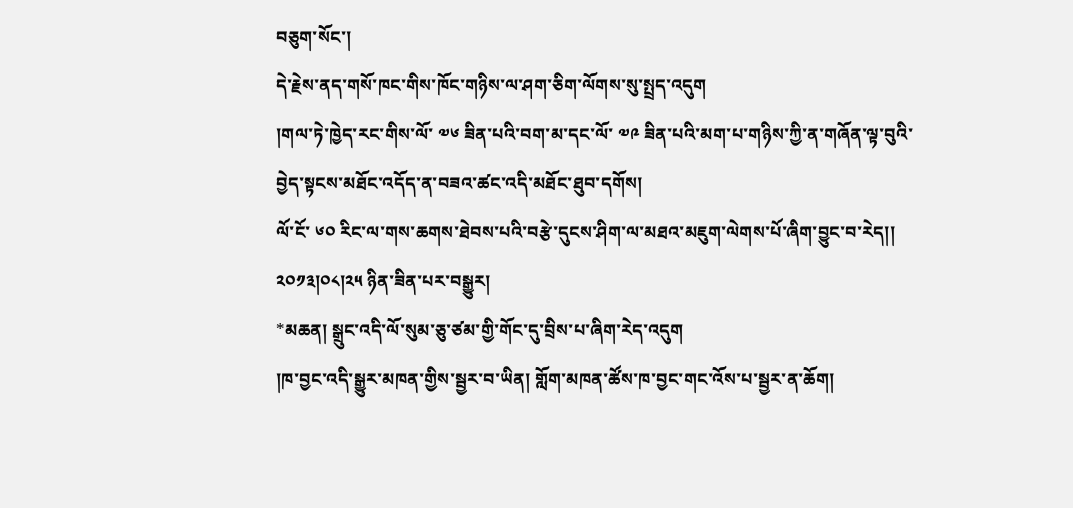བཅུག་སོང་།
དེ་རྗེས་ནད་གསོ་ཁང་གིས་ཁོང་གཉིས་ལ་ཤག་ཅིག་ལོགས་སུ་སྤྲད་འདུག
།གལ་ཏེ་ཁྱེད་རང་གིས་ལོ་ ༧༦ ཟིན་པའི་བག་མ་དང་ལོ་ ༧༩ ཟིན་པའི་མག་པ་གཉིས་ཀྱི་ན་གཞོན་ལྟ་བུའི་བྱེད་སྟངས་མཐོང་འདོད་ན་བཟའ་ཚང་འདི་མཐོང་ཐུབ་དགོས།
ལོ་ངོ་ ༦༠ རིང་ལ་གས་ཆགས་ཐེབས་པའི་བརྩེ་དུངས་ཤིག་ལ་མཐའ་མཇུག་ལེགས་པོ་ཞིག་བྱུང་བ་རེད།།
༢༠༡༣།༠༨།༢༥ ཉིན་ཟིན་པར་བསྒྱུར།
*མཆན། སྒྲུང་འདི་ལོ་སུམ་ཅུ་ཙམ་གྱི་གོང་དུ་བྲིས་པ་ཞིག་རེད་འདུག
།ཁ་བྱང་འདི་སྒྱུར་མཁན་གྱིས་སྦྱར་བ་ཡིན། གློག་མཁན་ཚོས་ཁ་བྱང་གང་འོས་པ་སྦྱར་ན་ཆོག།